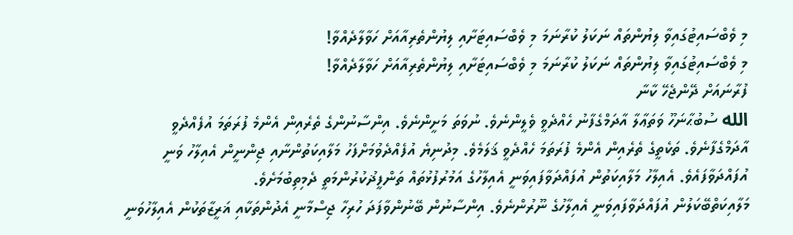މި ވެބްސައިޓުގައިވާ ލިޔުންތައް ނަކަލު ކުރާނަމަ މި ވެބްސައިޓަށާއި ލިޔުންތެރިއާއަށް ހަވާލާދެއްވާ!
މި ވެބްސައިޓުގައިވާ ލިޔުންތައް ނަކަލު ކުރާނަމަ މި ވެބްސައިޓަށާއި ލިޔުންތެރިއާއަށް ހަވާލާދެއްވާ!
ފުރާނައަށް ދޭންޖެހޭ ކާނާ
الله ސުބުޙާނަހޫ ވަތަޢާލާ އާދަމްގެފާނު ހެއްދެވީ ވެލީންނެވެ. ނުވަތަ މަށީންނެވެ. އިންސާނުންގެ ތެރެއިން އެންމެ ފުރަތަމަ އުފެއްދެވީ އާދަމްގެފާނެވެ. ތަކެތީގެ ތެރެއިން އެންމެ ފުރަތަމަ ހެއްދެވީ ޤަލަމެވެ. މިދުނިޔެ އުފެއްދެވުމަށްފަހު މަލާއިކަތުންނާއި ޖިންނީން އެއިލާހު ވަނީ އުފައްދަވާފައެވެ. އެއިލާހު މަލާއިކަތުން އުފައްދަވާފައިވަނީ އެއިލާހުގެ އަމުރުފުޅުތައް ތަންފީޛުކުރުންމަތީ ދެމިތިބުމަށެވެ.
މަލާއިކަތްބޭކަލުން އުފައްދަވާފައިވަނީ އެއިލާހުގެ ނޫރުންނެވެ. އިންސާނުން ބޭނުންވާފަދަ ހުރިހާ ޖިސްމާނީ އެދުންތަކާއި ޣަރީޒާތަކުން އެއިލާހުވަނީ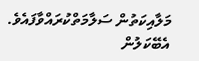މަލާއިކަތުން ސަލާމަތްކުރައްވާފައެވެ. އެބޭކަލުން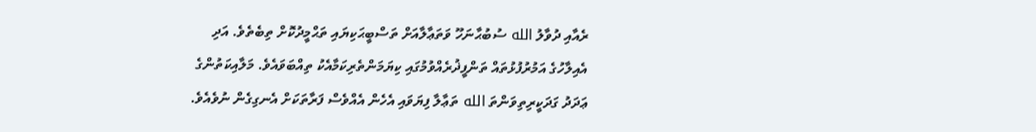ރެއާއި ދުވާލު الله ސުބުޙާނަހޫ ވަތަޢާލާއަށް ތަސްބީޙަކިޔައި ތަޙްމީދުކޮށް ތިބެތެވެ. އަދި އެއިލާހުގެ އަމުރުފުޅުތައް ތަންފީޛުރެއްވުމުގައި ކިޔަމަންތެރިކަމާއެކު ތިއްބަވައެވެ. މަލާއިކަތުންގެ ޢަދަދު ގަދަކީރިތިވަންތަ الله ތަޢާލާ ފިޔަވައި އެހެން އެއްވެސް ފަރާތަކަށް އެނގިގެން ނުވެއެވެ.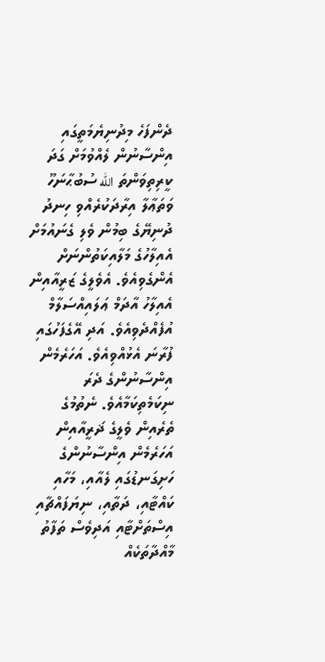ދެންފަހެ މިދުނިޔެމަތީގައި އިންސާނުން ލެއްވުމަށް ގަދަ ކީރިތިވަންތަ الله ސުބުޙާނަހޫ ވަތަޢާލާ އިރާދަކުރެއްވި ހިނދު ދުނިޔޭގެ ބިމުން ވެލި ގެނައުމަށް އެއިލާހުގެ މަލާއިކަތުންނަށް އެންގެވިއެވެ. އެވެލީގެ ޒަރީއާއިން އެއިލާހު އާދަމް ޢަލައިއްސަލާމް އުފެއްދެވިއެވެ. އަދި އޭގެފަހުގައި ފުރާނަ އެޅުއްވިއެވެ. އަހަރެމެން އިންސާނުންގެ ދެރަ ނިކަމެތިކަމާއެވެ. ނެތުމުގެ ތެރެއިން ވެލީގެ ޛަރީއާއިން އަހަރެމެން އިންސާނުންގެ ހަށިގަނޑުގައި ލެއާއި، މަހާއި ކައްޓާއި، ދަތާއި، ނިޔަފައްޗާއި އިސްތަށްޓާއި އަދިވެސް ތަފާތު މާއްދާތަކެއް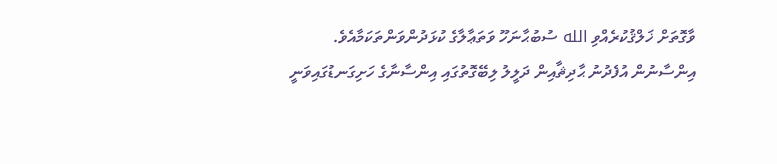ވާގޮތަށް ޚަލްޤުކުރެއްވި الله ސުބުޙާނަހޫ ވަތަޢާލާގެ ކުޅަދުންވަންތަކަމާއެވެ.
އިންސާނުން އުފެދުނު ޙާދިޘާއިން ދަލީލު ލިބޭގޮތުގައި އިންސާނާގެ ހަށިގަނޑުގައިވަނީ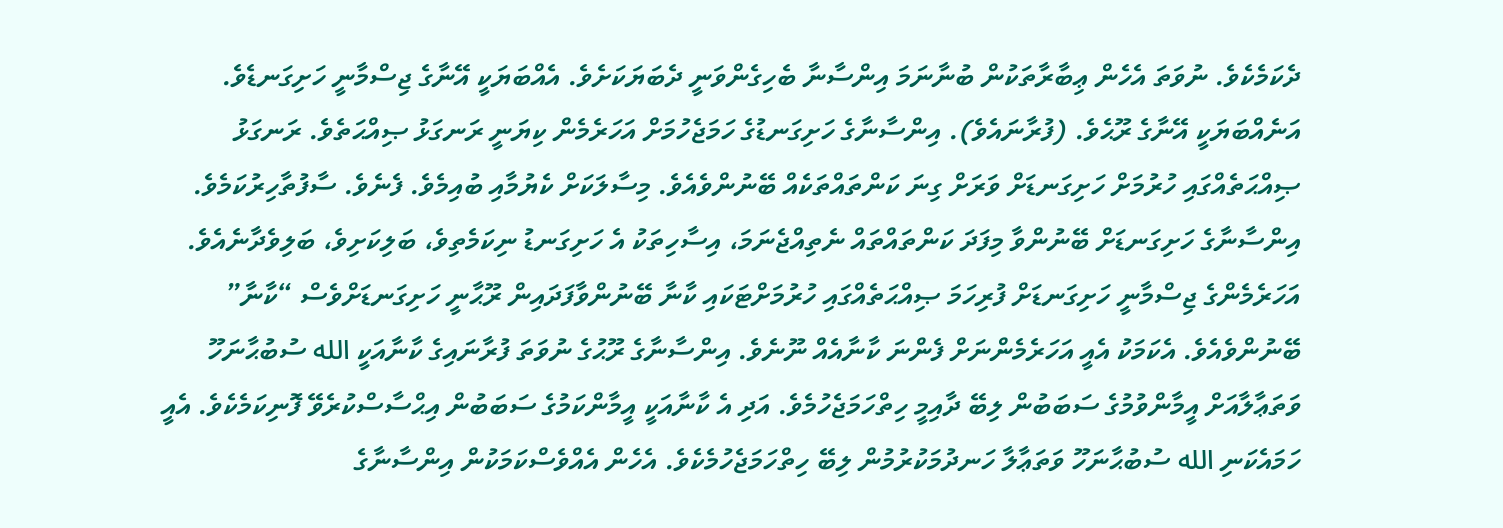ދެކަމެކެވެ. ނުވަތަ އެހެން ޢިބާރާތަކުން ބުނާނަމަ އިންސާނާ ބެހިގެންވަނީ ދެބަޔަކަށެވެ. އެއްބަޔަކީ އޭނާގެ ޖިސްމާނީ ހަށިގަނޑެވެ. އަނެއްބަޔަކީ އޭނާގެ ރޫޙެވެ. (ފުރާނައެވެ). އިންސާނާގެ ހަށިގަނޑުގެ ހަމަޖެހުމަށް އަހަރެމެން ކިޔަނީ ރަނގަޅު ޞިއްޙަތެވެ. ރަނގަޅު ޞިއްޙަތެއްގައި ހުރުމަށް ހަށިގަނޑަށް ވަރަށް ގިނަ ކަންތައްތަކެއް ބޭނުންވެއެވެ. މިސާލަކަށް ކެޔުމާއި ބުއިމެވެ. ފެނެވެ. ސާފުތާހިރުކަމެވެ. އިންސާނާގެ ހަށިގަނޑަށް ބޭނުންވާ މިފަދަ ކަންތައްތައް ނެތިއްޖެނަމަ، އިސާހިތަކު އެ ހަށިގަނޑު ނިކަމެތިވެ، ބަލިކަށިވެ، ބަލިވެދާނެއެވެ. އަހަރެމެންގެ ޖިސްމާނީ ހަށިގަނޑަށް ފުރިހަމަ ޞިއްޙަތެއްގައި ހުރުމަށްޓަކައި ކާނާ ބޭނުންވާފަދައިން ރޫޙާނީ ހަށިގަނޑަށްވެސް “ކާނާ” ބޭނުންވެއެވެ. އެކަމަކު އެއީ އަހަރެމެންނަށް ފެންނަ ކާނާއެއް ނޫނެވެ. އިންސާނާގެ ރޫޙުގެ ނުވަތަ ފުރާނައިގެ ކާނާއަކީ الله ސުބުޙާނަހޫ ވަތަޢާލާއަށް އީމާންވުމުގެ ސަބަބުން ލިބޭ ދާއިމީ ހިތްހަމަޖެހުމެވެ. އަދި އެ ކާނާއަކީ އީމާންކަމުގެ ސަބަބުން އިޙްސާސްކުރެވޭ ފޮނިކަމެކެވެ. އެއީ ހަމައެކަނި الله ސުބުޙާނަހޫ ވަތަޢާލާ ހަނދުމަކުރުމުން ލިބޭ ހިތްހަމަޖެހުމެކެވެ. އެހެން އެއްވެސްކަމަކުން އިންސާނާގެ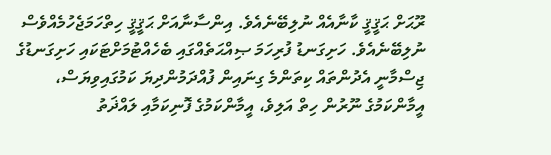ރޫޙަށް ޙަޤީޤީ ކާނާއެއް ނުލިބޭނެއެވެ. އިންސާނާއަށް ޙަޤީޤީ ހިތްހަމަޖެހުމެއްވެސް ނުލިބޭނެއެވެ. ހަށިގަނޑު ފުރިހަމަ ޞިއްޙަތެއްގައި ބެހެއްޓުމަށްޓަކައި ހަށިގަނޑުގެ ޖިސްމާނީ އެދުންތައް ކިތަންމެ ގިނައިން ފުއްދަމުންދިޔަ ކަމުގައިވިޔަސް، އީމާންކަމުގެ ނޫރުން ހިތް އަލިވެ، އީމާންކަމުގެ ފޮނިކަމާއި ލައްޛަތު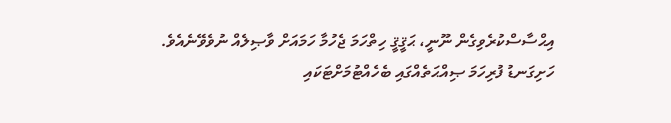އިޙްސާސްކުރެވިގެން ނޫނީ، ޙަޤީޤީ ހިތްހަމަ ޖެހުމާ ހަމައަށް ވާޞިލެއް ނުވެވޭނެއެވެ.
ހަށިގަނޑު ފުރިހަމަ ޞިއްޙަތެއްގައި ބެހެއްޓުމަށްޓަކައި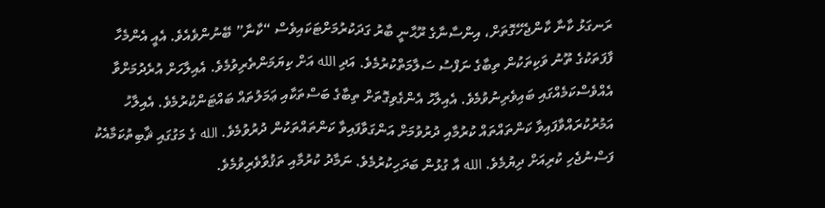ރަނގަޅު ކާނާ ކާންޖެހޭގޮތަށް، އިންސާނާގެ ރޫޙާނީ ބާރު ގަދަކުރުމަށްޓަކައިވެސް “ކާނާ” ބޭނުންވެއެވެ. އެއީ އެންމެހާ ފާފަތަކުގެ ތޫނު ވަކިތަކުން ތިބާގެ ނަފްސު ސަލާމަތްކުރުމެވެ. އަދި الله އަށް ކިޔަމަންތެރިވުމެވެ. އެއިލާހަށް އުރެދުމަށްވާ އެއްވެސްކަމެއްގައި ބައިވެރިނުވުމެވެ. އެއިލާހު އެންގެވިގޮތަށް ތިބާގެ ބަސްތަކާއި ޢަމަލުތައް ބައްޓަންކުރުމެވެ. އެއިލާހު އަމުރުކުރައްވާފައިވާ ކަންތައްތައް ކުރުމާއި ދުރުވުމަށް އަންގަވާފައިވާ ކަންތައްތަކުން ދުރުވުމެވެ. الله ގެ މަގުގައި ޘާބިތުކަމާއެކު ފަސްނުޖެހި ކުރިއަށް ދިޔުމެވެ. الله އާ ގުޅުން ބަދަހިކުރުމެވެ. ނަމާދު ކުރުމާއި ތަޤުވާވެރިވުމެވެ.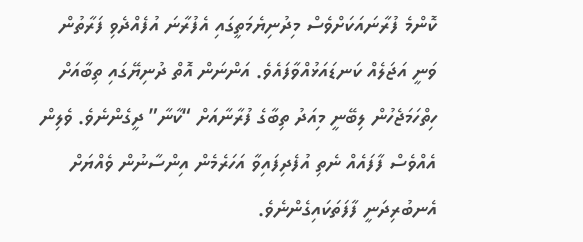ކޮންމެ ފުރާނައަކަށްވެސް މިދުނިޔެމަތީގައި އެފުރާނަ އުފެއްދެވި ފަރާތުން ވަނީ އަޖަލެއް ކަނޑައަޅުއްވާފައެވެ. އަންނަން އޮތް ދުނިޔޭގައި ތިބާއަށް ހިތްހަމަޖެހުން ލިބޭނީ މިއަދު ތިބާގެ ފުރާނާއަށް “ކާނާ” ދީގެންނެވެ. ވެލިން އެއްވެސް ފާފައެއް ނެތި އުފެދިފައިވާ އަހަރެމެން އިންސާނުން ވެއްޔަށް އެނބުރިދަނީ ފާފަތަކައިގެންނެވެ.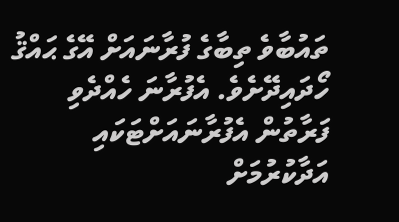ތައުބާވެ ތިބާގެ ފުރާނައަށް އޭގެ ޙައްޤު ހޯދައިދޭށެވެ. އެފުރާނަ ހެއްދެވި ފަރާތުން އެފުރާނައަށްޓަކައި އަދާކުރުމަށް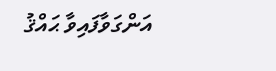އަންގަވާފައިވާ ޙައްޤު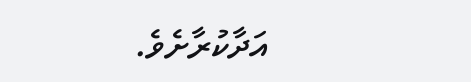އަދާކުރާށެވެ.